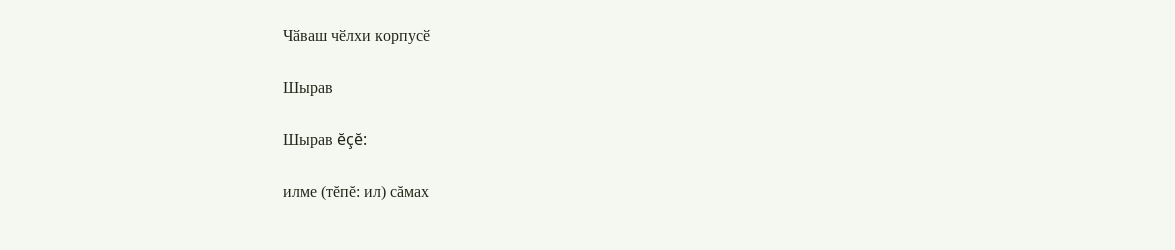Чӑваш чӗлхи корпусӗ

Шырав

Шырав ĕçĕ:

илме (тĕпĕ: ил) сăмах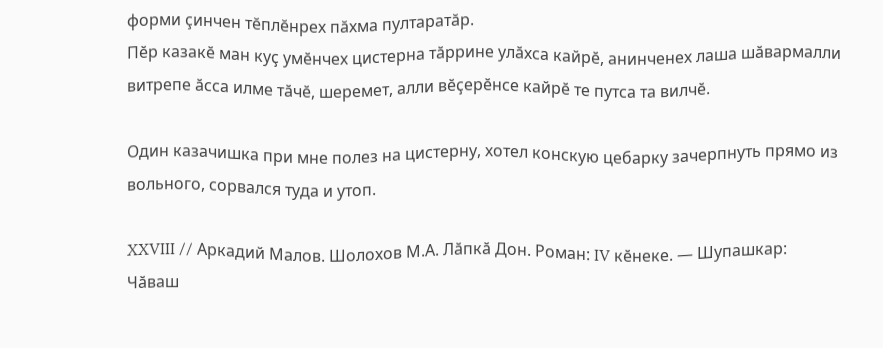форми çинчен тĕплĕнрех пăхма пултаратăр.
Пӗр казакӗ ман куҫ умӗнчех цистерна тӑррине улӑхса кайрӗ, анинченех лаша шӑвармалли витрепе ӑсса илме тӑчӗ, шеремет, алли вӗҫерӗнсе кайрӗ те путса та вилчӗ.

Один казачишка при мне полез на цистерну, хотел конскую цебарку зачерпнуть прямо из вольного, сорвался туда и утоп.

XXVIII // Аркадий Малов. Шолохов М.А. Лӑпкӑ Дон. Роман: IV кӗнеке. — Шупашкар: Чӑваш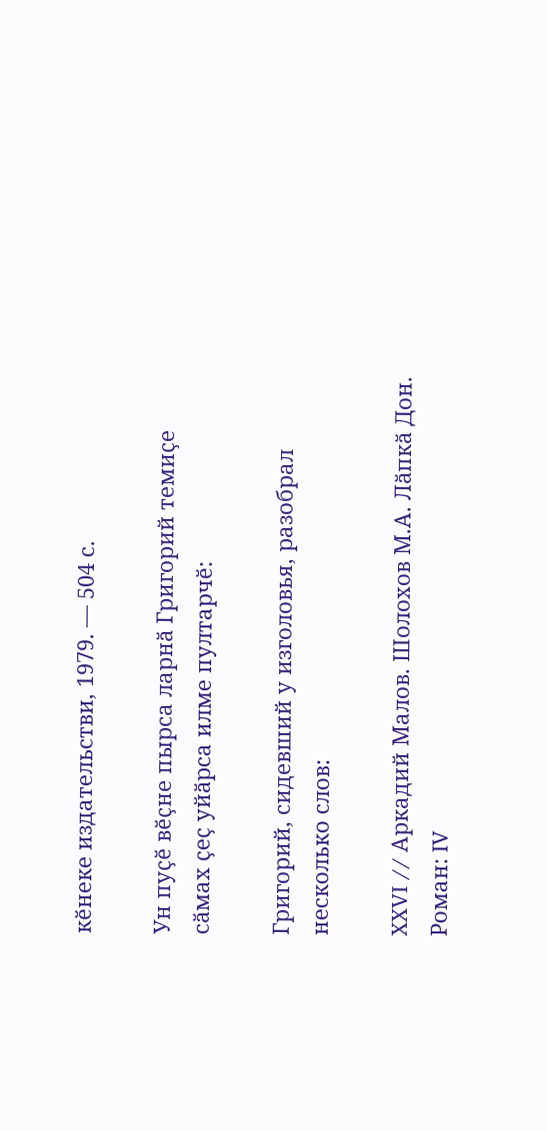кӗнеке издательстви, 1979. — 504 с.

Ун пуҫӗ вӗҫне пырса ларнӑ Григорий темиҫе сӑмах ҫеҫ уйӑрса илме пултарчӗ:

Григорий, сидевший у изголовья, разобрал несколько слов:

XXVI // Аркадий Малов. Шолохов М.А. Лӑпкӑ Дон. Роман: IV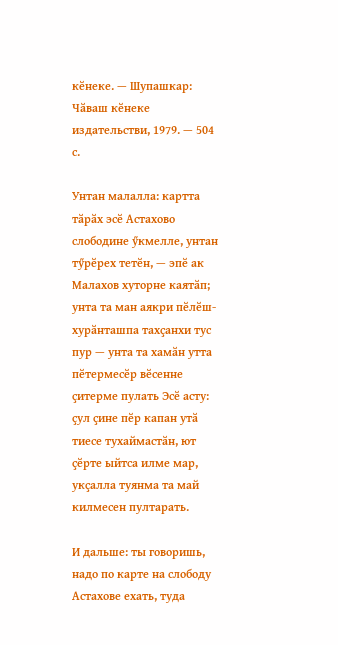кӗнеке. — Шупашкар: Чӑваш кӗнеке издательстви, 1979. — 504 с.

Унтан малалла: картта тӑрӑх эсӗ Астахово слободине ӳкмелле, унтан тӳрӗрех тетӗн, — эпӗ ак Малахов хуторне каятӑп; унта та ман аякри пӗлӗш-хурӑнташпа тахҫанхи тус пур — унта та хамӑн утта пӗтермесӗр вӗсенне ҫитерме пулать Эсӗ асту: ҫул ҫине пӗр капан утӑ тиесе тухаймастӑн, ют ҫӗрте ыйтса илме мар, укҫалла туянма та май килмесен пултарать.

И дальше: ты говоришь, надо по карте на слободу Астахове ехать, туда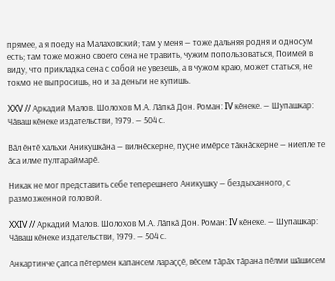прямее, а я поеду на Малаховский; там у меня — тоже дальняя родня и односум есть; там тоже можно своего сена не травить, чужим попользоваться, Поимей в виду, что прикладка сена с собой не увезешь, а в чужом краю, может статься, не токмо не выпросишь, но и за деньги не купишь.

XXV // Аркадий Малов. Шолохов М.А. Лӑпкӑ Дон. Роман: IV кӗнеке. — Шупашкар: Чӑваш кӗнеке издательстви, 1979. — 504 с.

Вӑл ӗнтӗ хальхи Аникушкӑна — вилнӗскерне, пуҫне имӗрсе тӑкнӑскерне — ниепле те ӑса илме пултараймарӗ.

Никак не мог представить себе теперешнего Аникушку — бездыханного, с размозженной головой.

XXIV // Аркадий Малов. Шолохов М.А. Лӑпкӑ Дон. Роман: IV кӗнеке. — Шупашкар: Чӑваш кӗнеке издательстви, 1979. — 504 с.

Анкартинче ҫапса пӗтермен капансем лараҫҫӗ, вӗсем тӑрӑх тӑрана пӗлми шӑшисем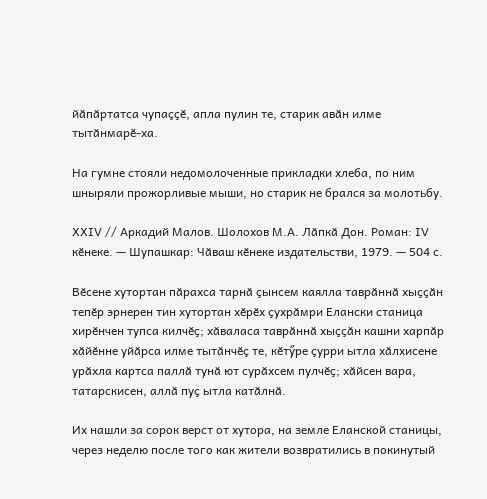йӑпӑртатса чупаҫҫӗ, апла пулин те, старик авӑн илме тытӑнмарӗ-ха.

На гумне стояли недомолоченные прикладки хлеба, по ним шныряли прожорливые мыши, но старик не брался за молотьбу.

XXIV // Аркадий Малов. Шолохов М.А. Лӑпкӑ Дон. Роман: IV кӗнеке. — Шупашкар: Чӑваш кӗнеке издательстви, 1979. — 504 с.

Вӗсене хутортан пӑрахса тарнӑ ҫынсем каялла таврӑннӑ хыҫҫӑн тепӗр эрнерен тин хутортан хӗрӗх ҫухрӑмри Елански станица хирӗнчен тупса килчӗҫ; хӑваласа таврӑннӑ хыҫҫӑн кашни харпӑр хӑйӗнне уйӑрса илме тытӑнчӗҫ те, кӗтӳре ҫурри ытла хӑлхисене урӑхла картса паллӑ тунӑ ют сурӑхсем пулчӗҫ; хӑйсен вара, татарскисен, аллӑ пуҫ ытла катӑлнӑ.

Их нашли за сорок верст от хутора, на земле Еланской станицы, через неделю после того как жители возвратились в покинутый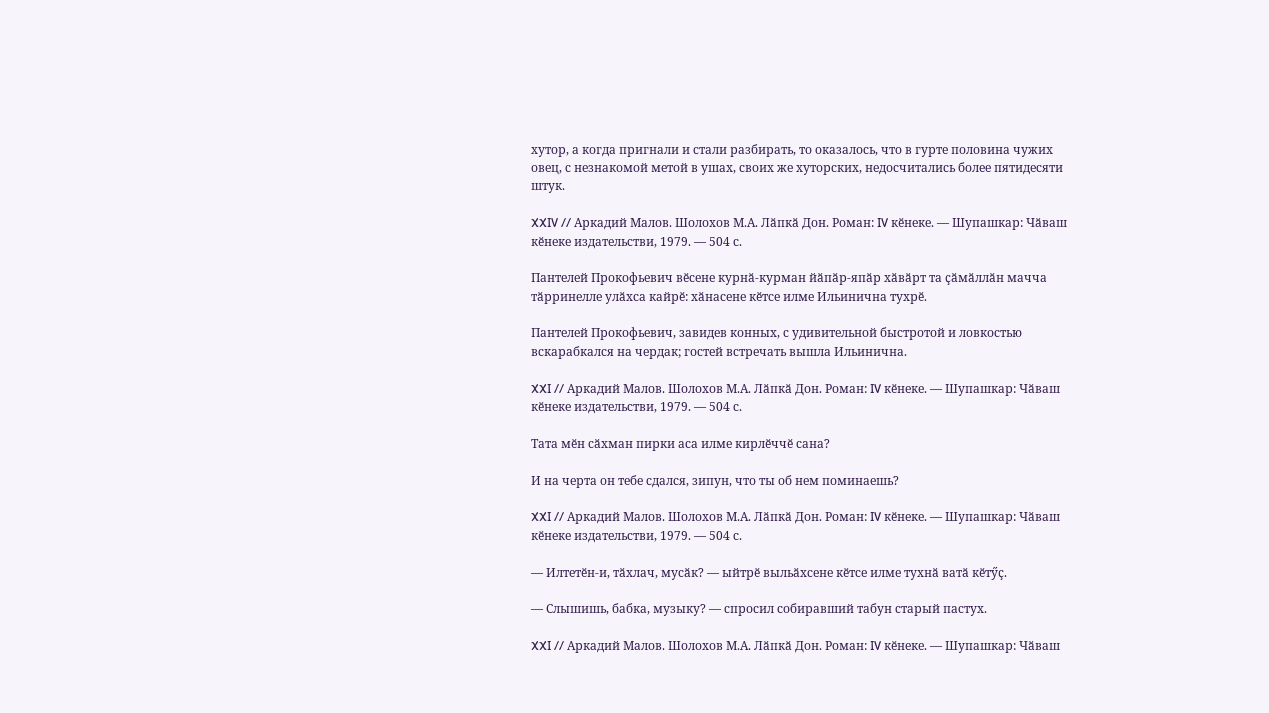хутор, а когда пригнали и стали разбирать, то оказалось, что в гурте половина чужих овец, с незнакомой метой в ушах, своих же хуторских, недосчитались более пятидесяти штук.

XXIV // Аркадий Малов. Шолохов М.А. Лӑпкӑ Дон. Роман: IV кӗнеке. — Шупашкар: Чӑваш кӗнеке издательстви, 1979. — 504 с.

Пантелей Прокофьевич вӗсене курнӑ-курман йӑпӑр-япӑр хӑвӑрт та ҫӑмӑллӑн мачча тӑрринелле улӑхса кайрӗ: хӑнасене кӗтсе илме Ильинична тухрӗ.

Пантелей Прокофьевич, завидев конных, с удивительной быстротой и ловкостью вскарабкался на чердак; гостей встречать вышла Ильинична.

XXI // Аркадий Малов. Шолохов М.А. Лӑпкӑ Дон. Роман: IV кӗнеке. — Шупашкар: Чӑваш кӗнеке издательстви, 1979. — 504 с.

Тата мӗн сӑхман пирки аса илме кирлӗччӗ сана?

И на черта он тебе сдался, зипун, что ты об нем поминаешь?

XXI // Аркадий Малов. Шолохов М.А. Лӑпкӑ Дон. Роман: IV кӗнеке. — Шупашкар: Чӑваш кӗнеке издательстви, 1979. — 504 с.

— Илтетӗн-и, тӑхлач, мусӑк? — ыйтрӗ выльӑхсене кӗтсе илме тухнӑ ватӑ кӗтӳҫ.

— Слышишь, бабка, музыку? — спросил собиравший табун старый пастух.

XXI // Аркадий Малов. Шолохов М.А. Лӑпкӑ Дон. Роман: IV кӗнеке. — Шупашкар: Чӑваш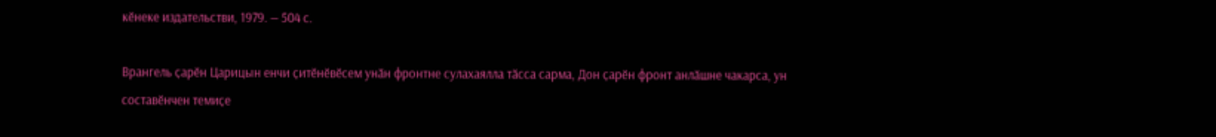кӗнеке издательстви, 1979. — 504 с.

Врангель ҫарӗн Царицын енчи ҫитӗнӗвӗсем унӑн фронтне сулахаялла тӑсса сарма, Дон ҫарӗн фронт анлӑшне чакарса, ун составӗнчен темиҫе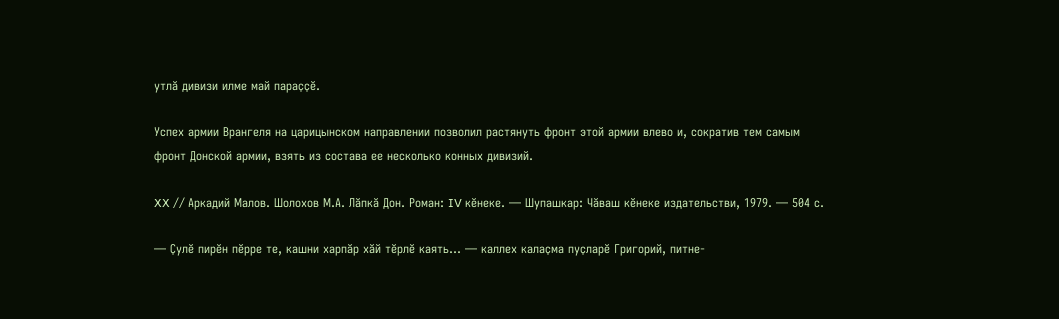утлӑ дивизи илме май параҫҫӗ.

Успех армии Врангеля на царицынском направлении позволил растянуть фронт этой армии влево и, сократив тем самым фронт Донской армии, взять из состава ее несколько конных дивизий.

XX // Аркадий Малов. Шолохов М.А. Лӑпкӑ Дон. Роман: IV кӗнеке. — Шупашкар: Чӑваш кӗнеке издательстви, 1979. — 504 с.

— Ҫулӗ пирӗн пӗрре те, кашни харпӑр хӑй тӗрлӗ каять… — каллех калаҫма пуҫларӗ Григорий, питне-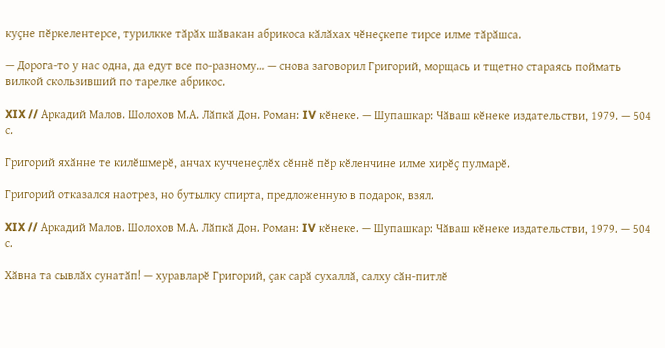куҫне пӗркелентерсе, турилкке тӑрӑх шӑвакан абрикоса кӑлӑхах чӗнеҫкепе тирсе илме тӑрӑшса.

— Дорога-то у нас одна, да едут все по-разному… — снова заговорил Григорий, морщась и тщетно стараясь поймать вилкой скользивший по тарелке абрикос.

XIX // Аркадий Малов. Шолохов М.А. Лӑпкӑ Дон. Роман: IV кӗнеке. — Шупашкар: Чӑваш кӗнеке издательстви, 1979. — 504 с.

Григорий яхӑнне те килӗшмерӗ, анчах кучченеҫлӗх сӗннӗ пӗр кӗленчине илме хирӗҫ пулмарӗ.

Григорий отказался наотрез, но бутылку спирта, предложенную в подарок, взял.

XIX // Аркадий Малов. Шолохов М.А. Лӑпкӑ Дон. Роман: IV кӗнеке. — Шупашкар: Чӑваш кӗнеке издательстви, 1979. — 504 с.

Хӑвна та сывлӑх сунатӑп! — хуравларӗ Григорий, ҫак сарӑ сухаллӑ, салху сӑн-питлӗ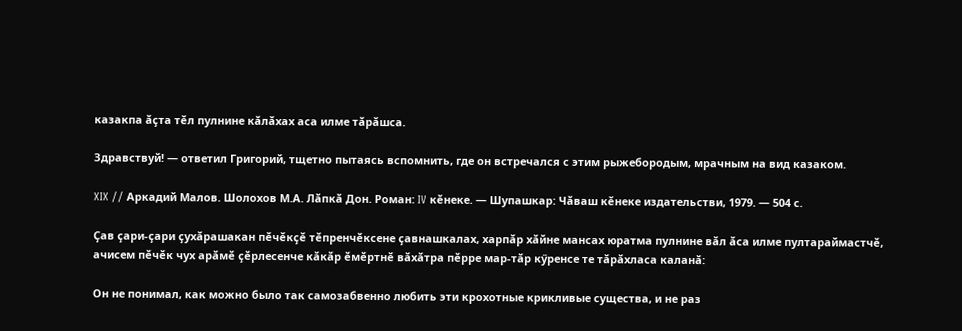казакпа ӑҫта тӗл пулнине кӑлӑхах аса илме тӑрӑшса.

Здравствуй! — ответил Григорий, тщетно пытаясь вспомнить, где он встречался с этим рыжебородым, мрачным на вид казаком.

XIX // Аркадий Малов. Шолохов М.А. Лӑпкӑ Дон. Роман: IV кӗнеке. — Шупашкар: Чӑваш кӗнеке издательстви, 1979. — 504 с.

Ҫав ҫари-ҫари ҫухӑрашакан пӗчӗкҫӗ тӗпренчӗксене ҫавнашкалах, харпӑр хӑйне мансах юратма пулнине вӑл ӑса илме пултараймастчӗ, ачисем пӗчӗк чух арӑмӗ ҫӗрлесенче кӑкӑр ӗмӗртнӗ вӑхӑтра пӗрре мар-тӑр кӳренсе те тӑрӑхласа каланӑ:

Он не понимал, как можно было так самозабвенно любить эти крохотные крикливые существа, и не раз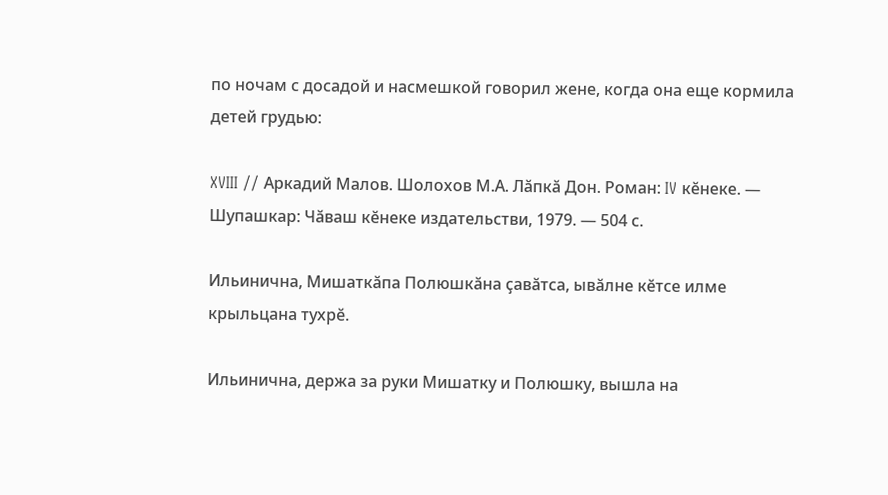по ночам с досадой и насмешкой говорил жене, когда она еще кормила детей грудью:

XVIII // Аркадий Малов. Шолохов М.А. Лӑпкӑ Дон. Роман: IV кӗнеке. — Шупашкар: Чӑваш кӗнеке издательстви, 1979. — 504 с.

Ильинична, Мишаткӑпа Полюшкӑна ҫавӑтса, ывӑлне кӗтсе илме крыльцана тухрӗ.

Ильинична, держа за руки Мишатку и Полюшку, вышла на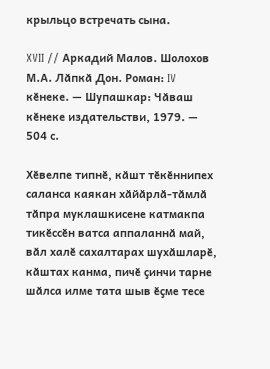крыльцо встречать сына.

XVII // Аркадий Малов. Шолохов М.А. Лӑпкӑ Дон. Роман: IV кӗнеке. — Шупашкар: Чӑваш кӗнеке издательстви, 1979. — 504 с.

Хӗвелпе типнӗ, кӑшт тӗкӗннипех саланса каякан хӑйӑрлӑ-тӑмлӑ тӑпра муклашкисене катмакпа тикӗссӗн ватса аппаланнӑ май, вӑл халӗ сахалтарах шухӑшларӗ, кӑштах канма, пичӗ ҫинчи тарне шӑлса илме тата шыв ӗҫме тесе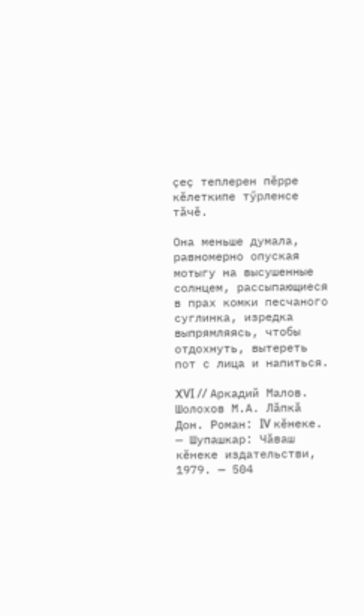ҫеҫ теплерен пӗрре кӗлеткипе тӳрленсе тӑчӗ.

Она меньше думала, равномерно опуская мотыгу на высушенные солнцем, рассыпающиеся в прах комки песчаного суглинка, изредка выпрямляясь, чтобы отдохнуть, вытереть пот с лица и напиться.

XVI // Аркадий Малов. Шолохов М.А. Лӑпкӑ Дон. Роман: IV кӗнеке. — Шупашкар: Чӑваш кӗнеке издательстви, 1979. — 504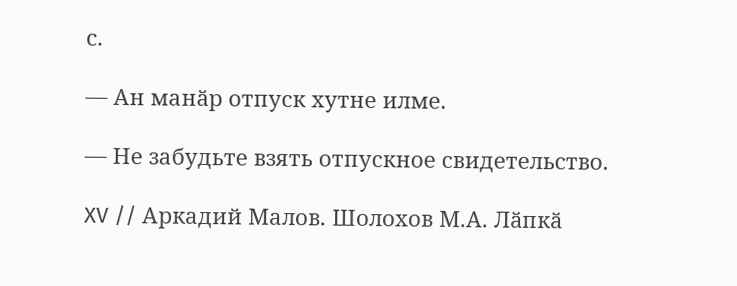с.

— Ан манӑр отпуск хутне илме.

— Не забудьте взять отпускное свидетельство.

XV // Аркадий Малов. Шолохов М.А. Лӑпкӑ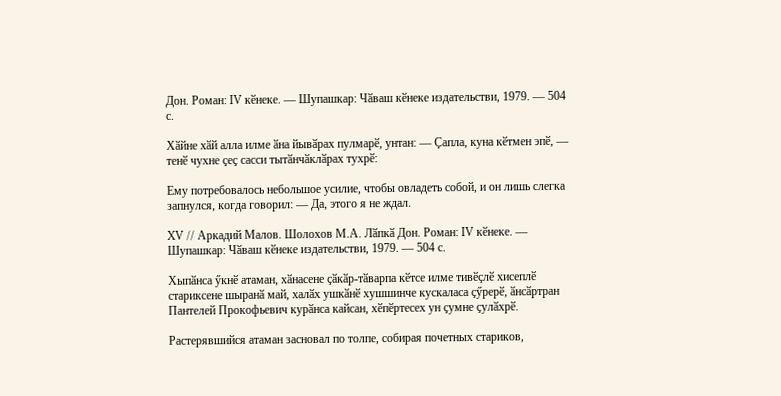Дон. Роман: IV кӗнеке. — Шупашкар: Чӑваш кӗнеке издательстви, 1979. — 504 с.

Хӑйне хӑй алла илме ӑна йывӑрах пулмарӗ, унтан: — Ҫапла, куна кӗтмен эпӗ, — тенӗ чухне ҫеҫ сасси тытӑнчӑклӑрах тухрӗ:

Ему потребовалось небольшое усилие, чтобы овладеть собой, и он лишь слегка запнулся, когда говорил: — Да, этого я не ждал.

XV // Аркадий Малов. Шолохов М.А. Лӑпкӑ Дон. Роман: IV кӗнеке. — Шупашкар: Чӑваш кӗнеке издательстви, 1979. — 504 с.

Хыпӑнса ӳкнӗ атаман, хӑнасене ҫӑкӑр-тӑварпа кӗтсе илме тивӗҫлӗ хисеплӗ стариксене шыранӑ май, халӑх ушкӑнӗ хушшинче кускаласа ҫӳрерӗ, ӑнсӑртран Пантелей Прокофьевич курӑнса кайсан, хӗпӗртесех ун ҫумне ҫулӑхрӗ.

Растерявшийся атаман засновал по толпе, собирая почетных стариков,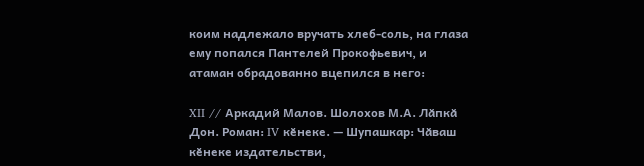коим надлежало вручать хлеб-соль, на глаза ему попался Пантелей Прокофьевич, и атаман обрадованно вцепился в него:

XII // Аркадий Малов. Шолохов М.А. Лӑпкӑ Дон. Роман: IV кӗнеке. — Шупашкар: Чӑваш кӗнеке издательстви,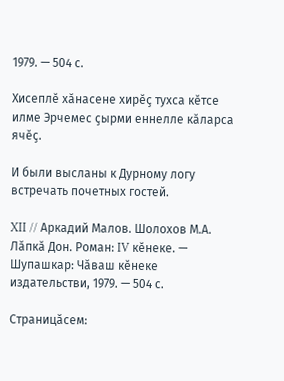1979. — 504 с.

Хисеплӗ хӑнасене хирӗҫ тухса кӗтсе илме Эрчемес ҫырми еннелле кӑларса ячӗҫ.

И были высланы к Дурному логу встречать почетных гостей.

XII // Аркадий Малов. Шолохов М.А. Лӑпкӑ Дон. Роман: IV кӗнеке. — Шупашкар: Чӑваш кӗнеке издательстви, 1979. — 504 с.

Страницăсем: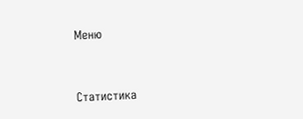Меню



Статистика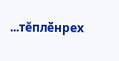...тĕплӗнрех